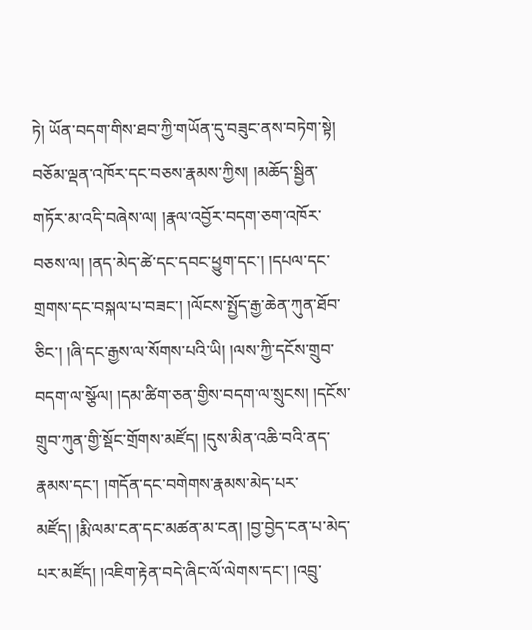ཏེ། ཡོན་བདག་གིས་ཐབ་ཀྱི་གཡོན་དུ་བཟུང་ནས་བཏེག་སྟེ། བཅོམ་ལྡན་འཁོར་དང་བཅས་རྣམས་ཀྱིས། །མཆོད་སྦྱིན་གཏོར་མ་འདི་བཞེས་ལ། །རྣལ་འབྱོར་བདག་ཅག་འཁོར་བཅས་ལ། །ནད་མེད་ཚེ་དང་དབང་ཕྱུག་དང་། །དཔལ་དང་གྲགས་དང་བསྐལ་པ་བཟང་། །ལོངས་སྤྱོད་རྒྱ་ཆེན་ཀུན་ཐོབ་ཅིང་། །ཞི་དང་རྒྱས་ལ་སོགས་པའི་ཡི། །ལས་ཀྱི་དངོས་གྲུབ་བདག་ལ་སྩོལ། །དམ་ཚིག་ཅན་གྱིས་བདག་ལ་སྲུངས། །དངོས་གྲུབ་ཀུན་གྱི་སྡོང་གྲོགས་མཛོད། །དུས་མིན་འཆི་བའི་ནད་རྣམས་དང་། །གདོན་དང་བགེགས་རྣམས་མེད་པར་མཛོད། །རྨི་ལམ་ངན་དང་མཚན་མ་ངན། །བྱ་བྱེད་ངན་པ་མེད་པར་མཛོད། །འཇིག་རྟེན་བདེ་ཞིང་ལོ་ལེགས་དང་། །འབྲུ་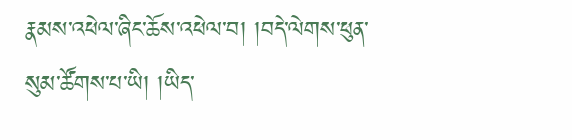རྣམས་འཕེལ་ཞིང་ཆོས་འཕེལ་བ། །བདེ་ལེགས་ཕུན་སུམ་ཚོགས་པ་ཡི། །ཡིད་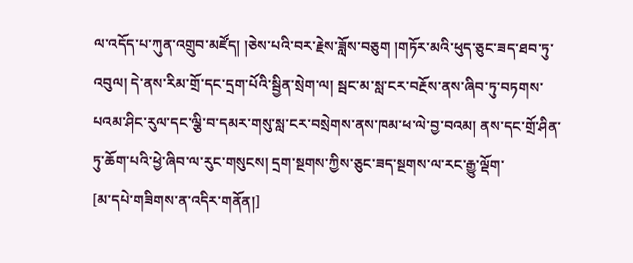ལ་འདོད་པ་ཀུན་འགྲུབ་མཛོད། །ཅེས་པའི་བར་རྗེས་ཟློས་བཅུག །གཏོར་མའི་ཕུད་ཅུང་ཟད་ཐབ་ཏུ་འབུལ། དེ་ནས་རིམ་གྲོ་དང་དྲག་པོའི་སྦྱིན་སྲེག་ལ། སྦང་མ་སླ་ངར་བརྔོས་ནས་ཞིབ་ཏུ་བཏགས་པའམ་ཤིང་རུལ་དང་ལྕི་བ་དམར་གསུ་སླ་ངར་བསྲེགས་ནས་ཁམ་ཕ་ལེ་བྱ་བའམ། ནས་དང་གྲོ་ཤིན་ཏུ་ཆོག་པའི་ཕྱེ་ཞིབ་ལ་རུང་གསུངས། དྲག་སྔགས་ཀྱིས་ཅུང་ཟད་སྔགས་ལ་རང་རྒྱུ་ལྡོག་
[མ་དཔེ་གཟིགས་ན་འདིར་གནོན།]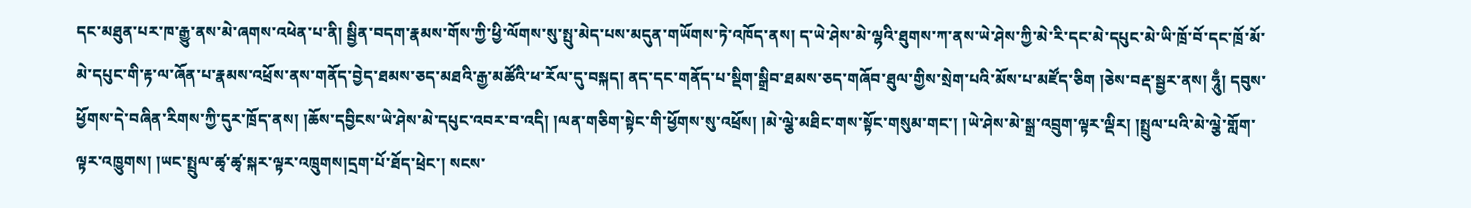དང་མཐུན་པར་ཁ་རྒྱུ་ནས་མེ་ཞགས་འཕེན་པ་ནི། སྦྱིན་བདག་རྣམས་གོས་ཀྱི་ཕྱི་ལོགས་སུ་སྤུ་མེད་པས་མདུན་གཡོགས་ཏེ་འཁོད་ནས། ད་ཡེ་ཤེས་མེ་ལྷའི་ཐུགས་ཀ་ནས་ཡེ་ཤེས་ཀྱི་མེ་རི་དང་མེ་དཔུང་མེ་ཡི་ཁྲོ་བོ་དང་ཁྲོ་མོ་མེ་དཔུང་གི་རྟ་ལ་ཞོན་པ་རྣམས་འཕྲོས་ནས་གནོད་བྱེད་ཐམས་ཅད་མཐའི་རྒྱ་མཚོའི་ཕ་རོལ་དུ་བསྐད། ནད་དང་གནོད་པ་སྡིག་སྒྲིབ་ཐམས་ཅད་གཞོབ་ཐུལ་གྱིས་སྲེག་པའི་མོས་པ་མཛོད་ཅིག །ཅེས་བརྡ་སྦྱར་ནས། ཧཱུྃ། དབུས་ཕྱོགས་དེ་བཞིན་རིགས་ཀྱི་དུར་ཁྲོད་ནས། །ཆོས་དབྱིངས་ཡེ་ཤེས་མེ་དཔུང་འབར་བ་འདི། །ལན་གཅིག་སྟེང་གི་ཕྱོགས་སུ་འཕྲོས། །མེ་ལྕེ་མཐིང་གས་སྟོང་གསུམ་གང་། །ཡེ་ཤེས་མེ་སྒྲ་འབྲུག་ལྟར་ལྡིར། །སྤྲུལ་པའི་མེ་ལྕེ་གློག་ལྟར་འཁྱུགས། །ཡང་སྤྲུལ་ཚྭ་ཚྭ་སྐར་ལྟར་འཁྲུགས།དྲག་པོ་ཐོད་ཕྲེང་། སངས་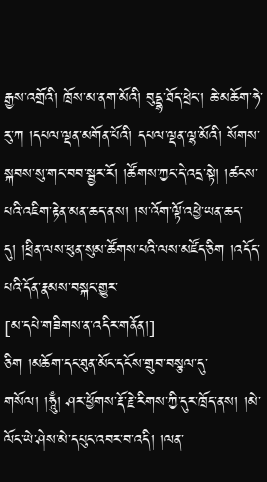རྒྱས་འགྲོའི། ཁྲོས་མ་ནག་མོའི། བུདྡྷ་ཐོད་ཕྲེང་། ཆེ་མཆོག་ཧེ་རུ་ཀ །དཔལ་ལྡན་མགོན་པོའི། དཔལ་ལྡན་ལྷ་མོའི། སོགས་སྐབས་སུ་གང་བབ་སྦྱར་རོ། །ཚོགས་ཀྱང་དེ་འདྲ་སྟེ། །ཚངས་པའི་འཇིག་རྟེན་མན་ཆད་ནས། །ས་འོག་ལྟོ་འཕྱེ་ཡན་ཆད་དུ། །ཕྲིན་ལས་ཕུན་སུམ་ཚོགས་པའི་ལས་མཛོད་ཅིག །འདོད་པའི་དོན་རྣམས་བསྐང་གྱུར་
[མ་དཔེ་གཟིགས་ན་འདིར་གནོན།]
ཅིག །མཆོག་དང་ཐུན་མོང་དངོས་གྲུབ་བསྩལ་དུ་གསོལ། །ཧཱུྃ། ཤར་ཕྱོགས་རྡོ་རྗེ་རིགས་ཀྱི་དུར་ཁྲོད་ནས། །མེ་ལོང་ཡེ་ཤེས་མེ་དཔུང་འབར་བ་འདི། །ལན་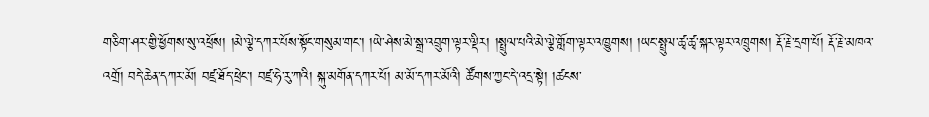གཅིག་ཤར་གྱི་ཕྱོགས་སུ་འཕྲོས། །མེ་ལྕེ་དཀར་པོས་སྟོང་གསུམ་གང་། །ཡེ་ཤེས་མེ་སྒྲ་འབྲུག་ལྟར་ལྡིར། །སྤྲུལ་པའི་མེ་ལྕེ་གློག་ལྟར་འཁྱུགས། །ཡང་སྤྲུལ་ཚྭ་ཚྭ་སྐར་ལྟར་འཁྲུགས། རྡོ་རྗེ་དྲག་པོ། རྡོ་རྗེ་མཁའ་འགྲོ། བདེ་ཆེན་དཀར་མོ། བཛྲ་ཐོད་ཕྲེང་། བཛྲ་ཧེ་རུ་ཀའི། སྐུ་མགོན་དཀར་པོ། མ་མོ་དཀར་མོའི། ཚོགས་ཀྱང་དེ་འདྲ་སྟེ། །ཚངས་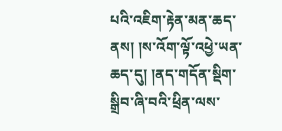པའི་འཇིག་རྟེན་མན་ཆད་ནས། །ས་འོག་ལྟོ་འཕྱེ་ཡན་ཆད་དུ། །ནད་གདོན་སྡིག་སྒྲིབ་ཞི་བའི་ཕྲིན་ལས་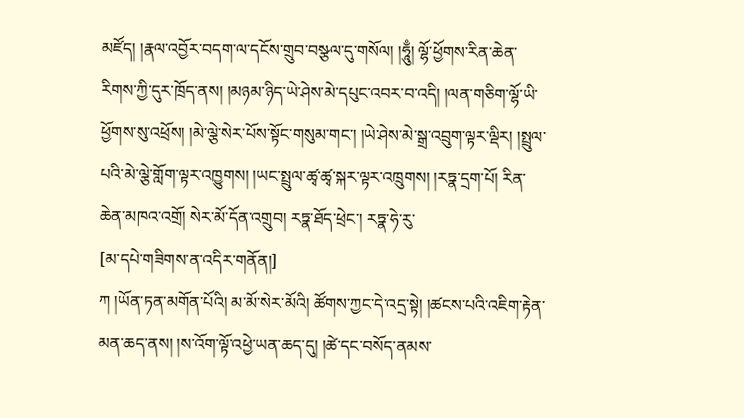མཛོད། །རྣལ་འབྱོར་བདག་ལ་དངོས་གྲུབ་བསྩལ་དུ་གསོལ། །ཧཱུྃ། ལྷོ་ཕྱོགས་རིན་ཆེན་རིགས་ཀྱི་དུར་ཁྲོད་ནས། །མཉམ་ཉིད་ཡེ་ཤེས་མེ་དཔུང་འབར་བ་འདི། །ལན་གཅིག་ལྷོ་ཡི་ཕྱོགས་སུ་འཕྲོས། །མེ་ལྕེ་སེར་པོས་སྟོང་གསུམ་གང་། །ཡེ་ཤེས་མེ་སྒྲ་འབྲུག་ལྟར་ལྡིར། །སྤྲུལ་པའི་མེ་ལྕེ་གློག་ལྟར་འཁྱུགས། །ཡང་སྤྲུལ་ཚྭ་ཚྭ་སྐར་ལྟར་འཁྲུགས། །རཏྣ་དྲག་པོ། རིན་ཆེན་མཁའ་འགྲོ། སེར་མོ་དོན་འགྲུབ། རཏྣ་ཐོད་ཕྲེང་། རཏྣ་ཧེ་རུ་
[མ་དཔེ་གཟིགས་ན་འདིར་གནོན།]
ཀ །ཡོན་ཏན་མགོན་པོའི། མ་མོ་སེར་མོའི། ཚོགས་ཀྱང་དེ་འདྲ་སྟེ། །ཚངས་པའི་འཇིག་རྟེན་མན་ཆད་ནས། །ས་འོག་ལྟོ་འཕྱེ་ཡན་ཆད་དུ། །ཚེ་དང་བསོད་ནམས་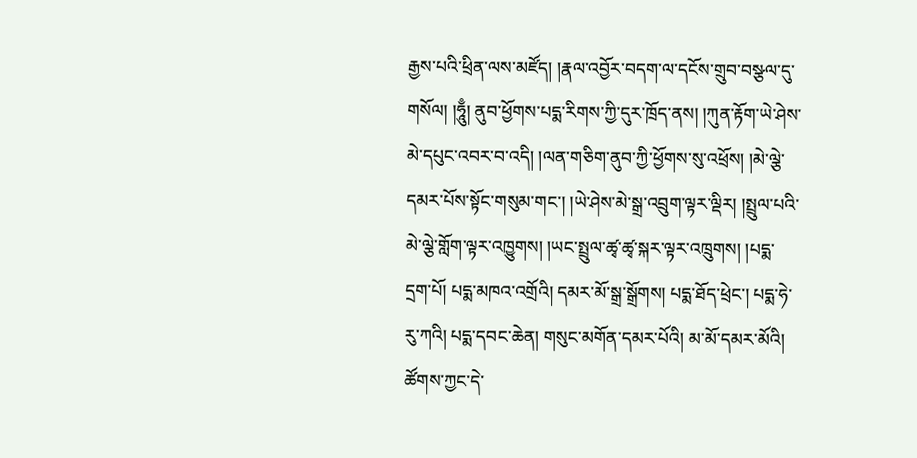རྒྱས་པའི་ཕྲིན་ལས་མཛོད། །རྣལ་འབྱོར་བདག་ལ་དངོས་གྲུབ་བསྩལ་དུ་གསོལ། །ཧཱུྃ། ནུབ་ཕྱོགས་པདྨ་རིགས་ཀྱི་དུར་ཁྲོད་ནས། །ཀུན་རྟོག་ཡེ་ཤེས་མེ་དཔུང་འབར་བ་འདི། །ལན་གཅིག་ནུབ་ཀྱི་ཕྱོགས་སུ་འཕྲོས། །མེ་ལྕེ་དམར་པོས་སྟོང་གསུམ་གང་། །ཡེ་ཤེས་མེ་སྒྲ་འབྲུག་ལྟར་ལྡིར། །སྤྲུལ་པའི་མེ་ལྕེ་གློག་ལྟར་འཁྱུགས། །ཡང་སྤྲུལ་ཚྭ་ཚྭ་སྐར་ལྟར་འཁྲུགས། །པདྨ་དྲག་པོ། པདྨ་མཁའ་འགྲོའི། དམར་མོ་སྒྲ་སྒྲོགས། པདྨ་ཐོད་ཕྲེང་། པདྨ་ཧེ་རུ་ཀའི། པདྨ་དབང་ཆེན། གསུང་མགོན་དམར་པོའི། མ་མོ་དམར་མོའི། ཚོགས་ཀྱང་དེ་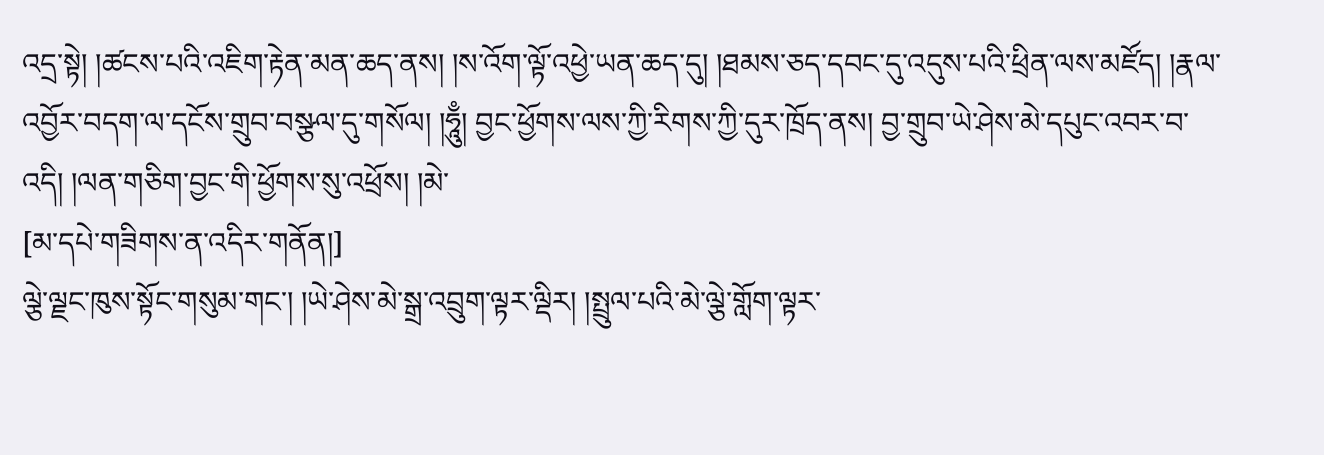འདྲ་སྟེ། །ཚངས་པའི་འཇིག་རྟེན་མན་ཆད་ནས། །ས་འོག་ལྟོ་འཕྱེ་ཡན་ཆད་དུ། །ཐམས་ཅད་དབང་དུ་འདུས་པའི་ཕྲིན་ལས་མཛོད། །རྣལ་འབྱོར་བདག་ལ་དངོས་གྲུབ་བསྩལ་དུ་གསོལ། །ཧཱུྃ། བྱང་ཕྱོགས་ལས་ཀྱི་རིགས་ཀྱི་དུར་ཁྲོད་ནས། བྱ་གྲུབ་ཡེ་ཤེས་མེ་དཔུང་འབར་བ་འདི། །ལན་གཅིག་བྱང་གི་ཕྱོགས་སུ་འཕྲོས། །མེ་
[མ་དཔེ་གཟིགས་ན་འདིར་གནོན།]
ལྕེ་ལྗང་ཁུས་སྟོང་གསུམ་གང་། །ཡེ་ཤེས་མེ་སྒྲ་འབྲུག་ལྟར་ལྡིར། །སྤྲུལ་པའི་མེ་ལྕེ་གློག་ལྟར་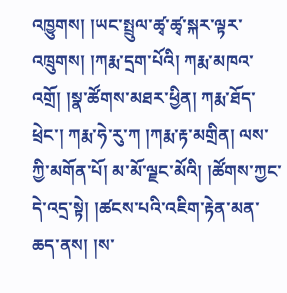འཁྱུགས། །ཡང་སྤྲུལ་ཚྭ་ཚྭ་སྐར་ལྟར་འཁྲུགས། །ཀརྨ་དྲག་པོའི། ཀརྨ་མཁའ་འགྲོ། །སྣ་ཚོགས་མཐར་ཕྱིན། ཀརྨ་ཐོད་ཕྲེང་། ཀརྨ་ཧེ་རུ་ཀ །ཀརྨ་རྟ་མགྲིན། ལས་ཀྱི་མགོན་པོ། མ་མོ་ལྗང་མོའི། །ཚོགས་ཀྱང་དེ་འདྲ་སྟེ། །ཚངས་པའི་འཇིག་རྟེན་མན་ཆད་ནས། །ས་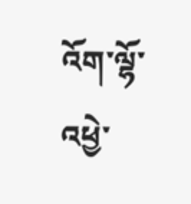འོག་ལྷོ་འཕྱེ་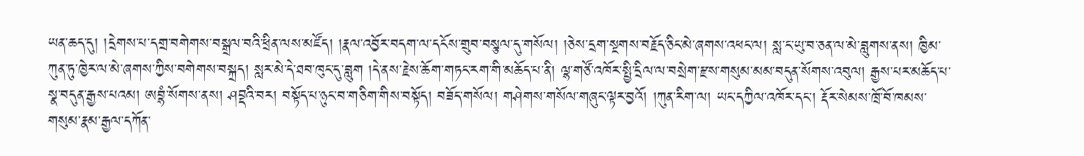ཡན་ཆད་དུ། །དྲེགས་པ་དགྲ་བགེགས་བསྒྲལ་བའི་ཕྲིན་ལས་མཛོད། །རྣལ་འབྱོར་བདག་ལ་དངོས་གྲུབ་བསྩལ་དུ་གསོལ། །ཅེས་དྲག་སྔགས་བརྗོད་ཅིང་མེ་ཞགས་འཕང་ལ། སླ་ང་ཡུ་བ་ཅན་ལ་མེ་བླུགས་ནས། ཁྱིམ་ཀུན་ཏུ་ཁྱེར་ལ་མེ་ཞགས་ཀྱིས་བགེགས་བསྐྲད། སླར་མེ་དེ་ཐབ་ཁུང་དུ་བླུག །དེ་ནས་རྗེས་ཆོག་གཏང་རག་གི་མཆོད་པ་ནི། ལྷ་གཙོ་འཁོར་སྤྱི་དྲིལ་ལ་བསྲེག་རྫས་གསུམ་མམ་བདུན་སོགས་འབུལ། རྒྱས་པར་མཆོད་པ་སྣ་བདུན་རྒྱས་པའམ། ཨབྷཾ་སོགས་ནས། ཤབྡའི་བར། བསྟོད་པ་ཉུང་བ་གཅིག་གིས་བསྟོད། བཟོད་གསོལ། གཤེགས་གསོལ་གཞུང་ལྟར་བྱའོ། །ཀུན་རིག་ལ། ཡང་དཀྱིལ་འཁོར་དང་། རྡོར་སེམས་ཁྲོ་བོ་ཁམས་གསུམ་རྣམ་རྒྱལ་དཀོན་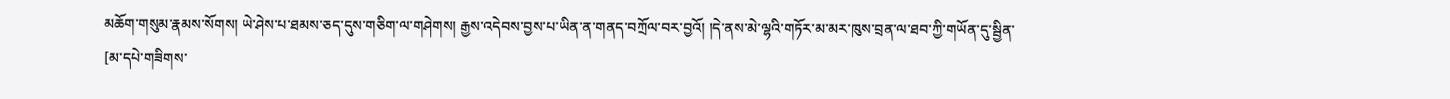མཆོག་གསུམ་རྣམས་སོགས། ཡེ་ཤེས་པ་ཐམས་ཅད་དུས་གཅིག་ལ་གཤེགས། རྒྱས་འདེབས་བྱས་པ་ཡིན་ན་གནད་བཀྲོལ་བར་བྱའོ། །དེ་ནས་མེ་ལྷའི་གཏོར་མ་མར་ཁུས་བྲན་ལ་ཐབ་ཀྱི་གཡོན་དུ་སྦྱིན་
[མ་དཔེ་གཟིགས་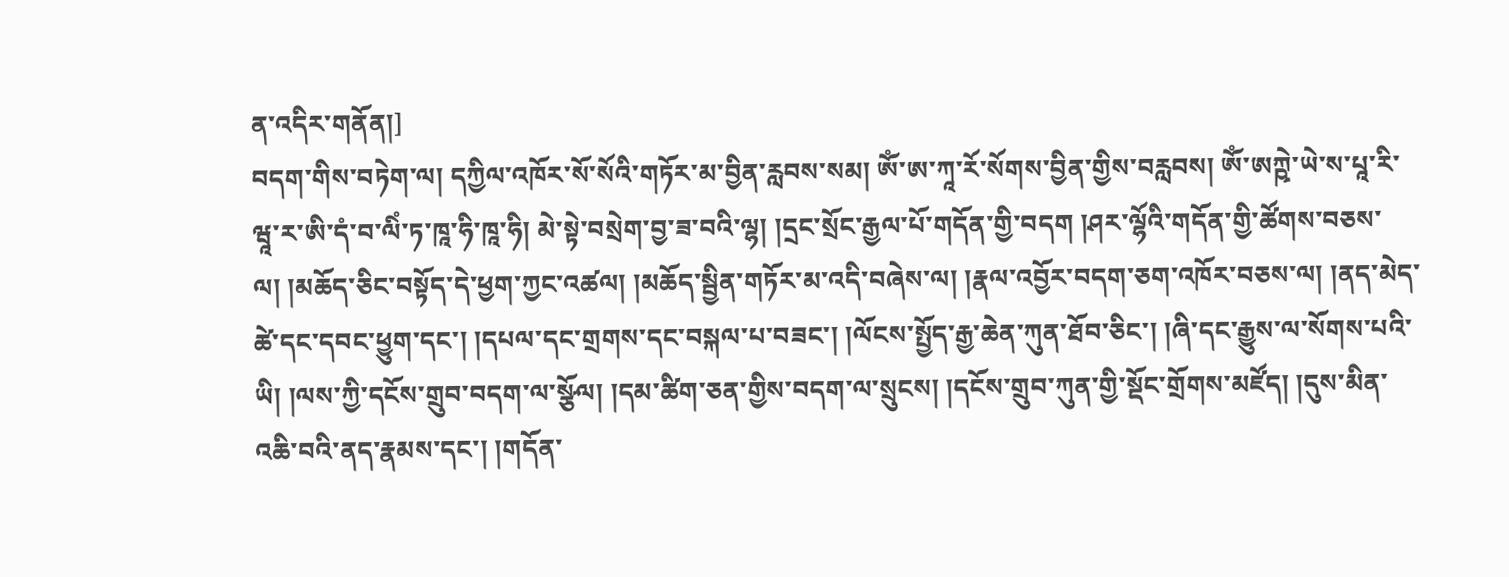ན་འདིར་གནོན།]
བདག་གིས་བཏེག་ལ། དཀྱིལ་འཁོར་སོ་སོའི་གཏོར་མ་བྱིན་རླབས་སམ། ཨོཾ་ཨ་ཀཱ་རོ་སོགས་བྱིན་གྱིས་བརླབས། ཨོཾ་ཨཀྵེ་ཡེ་ས་པཱ་རི་ཝཱ་ར་ཨི་དཾ་བ་ལིཾ་ཏ་ཁཱ་ཧི་ཁཱ་ཧི། མེ་སྟེ་བསྲེག་བྱ་ཟ་བའི་ལྷ། །དྲང་སྲོང་རྒྱལ་པོ་གདོན་གྱི་བདག །ཤར་ལྷོའི་གདོན་གྱི་ཚོགས་བཅས་ལ། །མཆོད་ཅིང་བསྟོད་དེ་ཕྱག་ཀྱང་འཚལ། །མཆོད་སྦྱིན་གཏོར་མ་འདི་བཞེས་ལ། །རྣལ་འབྱོར་བདག་ཅག་འཁོར་བཅས་ལ། །ནད་མེད་ཚེ་དང་དབང་ཕྱུག་དང་། །དཔལ་དང་གྲགས་དང་བསྐལ་པ་བཟང་། །ལོངས་སྤྱོད་རྒྱ་ཆེན་ཀུན་ཐོབ་ཅིང་། །ཞི་དང་རྒྱུས་ལ་སོགས་པའི་ཡི། །ལས་ཀྱི་དངོས་གྲུབ་བདག་ལ་སྩོལ། །དམ་ཚིག་ཅན་གྱིས་བདག་ལ་སྲུངས། །དངོས་གྲུབ་ཀུན་གྱི་སྡོང་གྲོགས་མཛོད། །དུས་མིན་འཆི་བའི་ནད་རྣམས་དང་། །གདོན་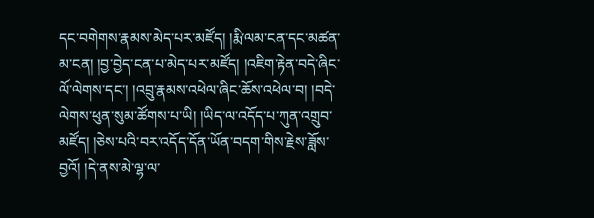དང་བགེགས་རྣམས་མེད་པར་མཛོད། །རྨི་ལམ་ངན་དང་མཚན་མ་ངན། །བྱ་བྱེད་ངན་པ་མེད་པར་མཛོད། །འཇིག་རྟེན་བདེ་ཞིང་ལོ་ལེགས་དང་། །འབྲུ་རྣམས་འཕེལ་ཞིང་ཆོས་འཕེལ་བ། །བདེ་ལེགས་ཕུན་སུམ་ཚོགས་པ་ཡི། །ཡིད་ལ་འདོད་པ་ཀུན་འགྲུབ་མཛོད། །ཅེས་པའི་བར་འདོད་དོན་ཡོན་བདག་གིས་རྗེས་ཟློས་བྱའོ། །དེ་ནས་མེ་ལྷ་ལ་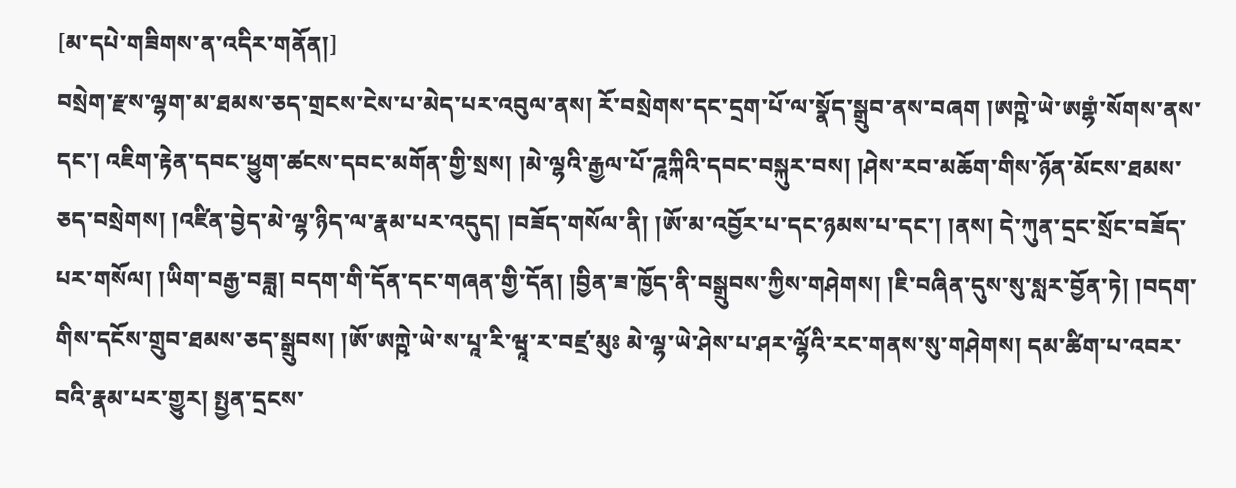[མ་དཔེ་གཟིགས་ན་འདིར་གནོན།]
བསྲེག་རྫས་ལྷག་མ་ཐམས་ཅད་གྲངས་ངེས་པ་མེད་པར་འབུལ་ནས། རོ་བསྲེགས་དང་དྲག་པོ་ལ་སྣོད་སྒྲུབ་ནས་བཞག །ཨཀྵེ་ཡེ་ཨགྷཾ་སོགས་ནས་དང་། འཇིག་རྟེན་དབང་ཕྱུག་ཚངས་དབང་མགོན་གྱི་སྲས། །མེ་ལྷའི་རྒྱལ་པོ་ཌཱཀྐིའི་དབང་བསྐུར་བས། །ཤེས་རབ་མཆོག་གིས་ཉོན་མོངས་ཐམས་ཅད་བསྲེགས། །འཛིན་བྱེད་མེ་ལྷ་ཉིད་ལ་རྣམ་པར་འདུད། །བཟོད་གསོལ་ནི། །ཨོ་མ་འབྱོར་པ་དང་ཉམས་པ་དང་། །ནས། དེ་ཀུན་དྲང་སྲོང་བཟོད་པར་གསོལ། །ཡིག་བརྒྱ་བཟླ། བདག་གི་དོན་དང་གཞན་གྱི་དོན། །བྱིན་ཟ་ཁྱོད་ནི་བསྒྲུབས་ཀྱིས་གཤེགས། །ཇི་བཞིན་དུས་སུ་སླར་བྱོན་ཏེ། །བདག་གིས་དངོས་གྲུབ་ཐམས་ཅད་སྒྲུབས། །ཨོ་ཨཀྵེ་ཡེ་ས་པཱ་རི་ཝཱ་ར་བཛྲ་མུཿ མེ་ལྷ་ཡེ་ཤེས་པ་ཤར་ལྷོའི་རང་གནས་སུ་གཤེགས། དམ་ཚིག་པ་འབར་བའི་རྣམ་པར་གྱུར། སྤྱན་དྲངས་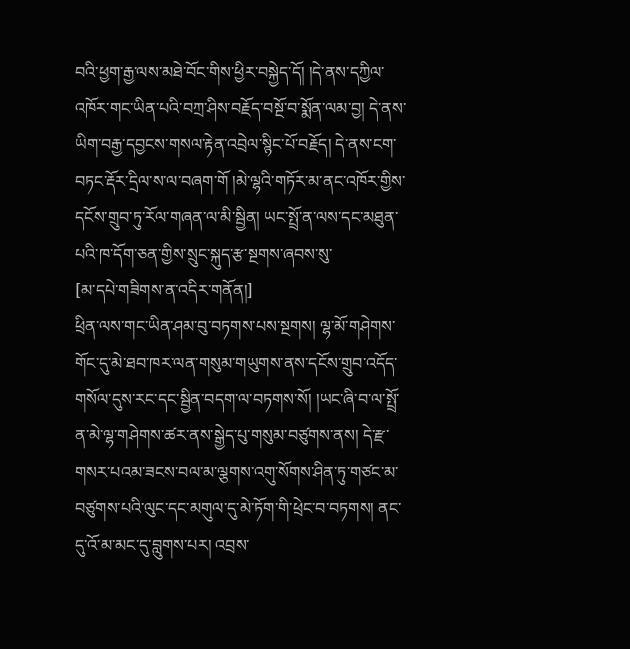བའི་ཕྱག་རྒྱ་ལས་མཐེ་བོང་གིས་ཕྱིར་བསྐྱེད་དོ། །དེ་ནས་དཀྱིལ་འཁོར་གང་ཡིན་པའི་བཀྲ་ཤིས་བརྗོད་བསྔོ་བ་སྨོན་ལམ་བྱ། དེ་ནས་ཡིག་བརྒྱ་དབྱངས་གསལ་རྟེན་འབྲེལ་སྙིང་པོ་བརྗོད། དེ་ནས་ངག་བཏང་རྡོར་དྲིལ་ས་ལ་བཞག་གོ །མེ་ལྷའི་གཏོར་མ་ནང་འཁོར་གྱིས་དངོས་གྲུབ་ཏུ་རོལ་གཞན་ལ་མི་སྦྱིན། ཡང་སྤྲོ་ན་ལས་དང་མཐུན་པའི་ཁ་དོག་ཅན་གྱིས་སྲུང་སྐུད་རྩ་སྔགས་ཞབས་སུ་
[མ་དཔེ་གཟིགས་ན་འདིར་གནོན།]
ཕྲིན་ལས་གང་ཡིན་ཤམ་བུ་བཏགས་པས་སྔགས། ལྷ་མོ་གཤེགས་གོང་དུ་མེ་ཐབ་ཁར་ལན་གསུམ་གཡུགས་ནས་དངོས་གྲུབ་འདོད་གསོལ་དུས་རང་དང་སྦྱིན་བདག་ལ་བཏགས་སོ། །ཡང་ཞི་བ་ལ་སྤྲོ་ན་མེ་ལྷ་གཤེགས་ཚར་ནས་སྒྱེད་པུ་གསུམ་བཙུགས་ནས། དེ་རྫ་གསར་པའམ་ཟངས་བལ་མ་ལྕགས་འགུ་སོགས་ཤིན་ཏུ་གཙང་མ་བཙུགས་པའི་ལུང་དང་མགུལ་དུ་མེ་ཏོག་གི་ཕྲེང་བ་བཏགས། ནང་དུ་འོ་མ་མང་དུ་བླུགས་པར། འབྲས་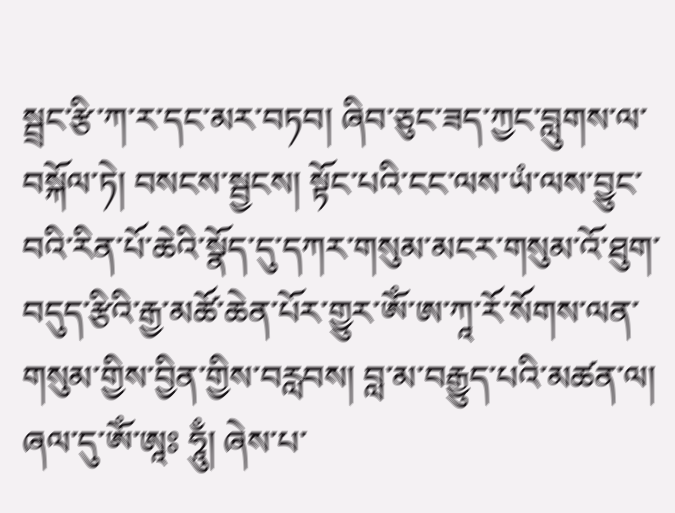སྦྲང་རྩི་ཀ་ར་དང་མར་བཏབ། ཞིབ་ཅུང་ཟད་ཀྱང་བླུགས་ལ་བསྐོལ་ཏེ། བསངས་སྦྱངས། སྟོང་པའི་ངང་ལས་ཡཾ་ལས་བྱུང་བའི་རིན་པོ་ཆེའི་སྣོད་དུ་དཀར་གསུམ་མངར་གསུམ་འོ་ཐུག་བདུད་རྩིའི་རྒྱ་མཚོ་ཆེན་པོར་གྱུར་ཨོཾ་ཨ་ཀཱ་རོ་སོགས་ལན་གསུམ་གྱིས་བྱིན་གྱིས་བརླབས། བླ་མ་བརྒྱུད་པའི་མཚན་ལ། ཞལ་དུ་ཨོཾ་ཨཱཿ ཧཱུྃ། ཞེས་པ་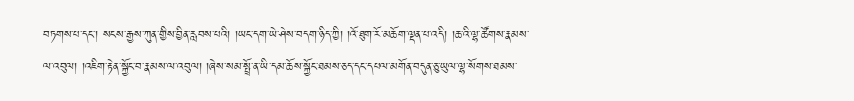བཏགས་པ་དང་། སངས་རྒྱས་ཀུན་གྱིས་བྱིན་རླབས་པའི། །ཡང་དག་ཡེ་ཤེས་བདག་ཉིད་ཀྱི། །འོ་ཐུག་རོ་མཆོག་ལྡན་པ་འདི། །ཆ་འི་ལྷ་ཚོགས་རྣམས་ལ་འབུལ། །འཇིག་རྟེན་སྐྱོང་བ་རྣམས་ལ་འབུལ། །ཞེས་སམ་སྤྲོ་ན་ཡི་དམ་ཆོས་སྐྱོང་ཐམས་ཅད་དང་དཔལ་མགོན་བདུན་ཅུ་ཡུལ་ལྷ་སོགས་ཐམས་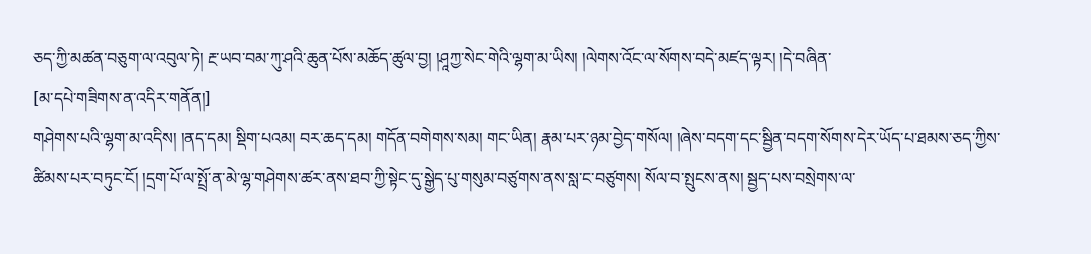ཅད་ཀྱི་མཚན་བཅུག་ལ་འབུལ་ཏེ། རྔ་ཡབ་བམ་ཀུ་ཤའི་ཆུན་པོས་མཆོད་ཚུལ་བྱ། །ཤཱཀྱ་སེང་གེའི་ལྷག་མ་ཡིས། །ལེགས་འོང་ལ་སོགས་བདེ་མཛད་ལྟར། །དེ་བཞིན་
[མ་དཔེ་གཟིགས་ན་འདིར་གནོན།]
གཤེགས་པའི་ལྷག་མ་འདིས། །ནད་དམ། སྡིག་པའམ། བར་ཆད་དམ། གདོན་བགེགས་སམ། གང་ཡིན། རྣམ་པར་ཉམ་བྱེད་གསོལ། །ཞེས་བདག་དང་སྦྱིན་བདག་སོགས་དེར་ཡོད་པ་ཐམས་ཅད་ཀྱིས་ཚིམས་པར་བཏུང་ངོ། །དྲག་པོ་ལ་སྤྲོ་ན་མེ་ལྷ་གཤེགས་ཚར་ནས་ཐབ་ཀྱི་སྟེང་དུ་སྒྱེད་པུ་གསུམ་བཙུགས་ནས་སླ་ང་བཙུགས། སོལ་བ་སྤུངས་ནས། སྦྱད་པས་བསྲེགས་ལ་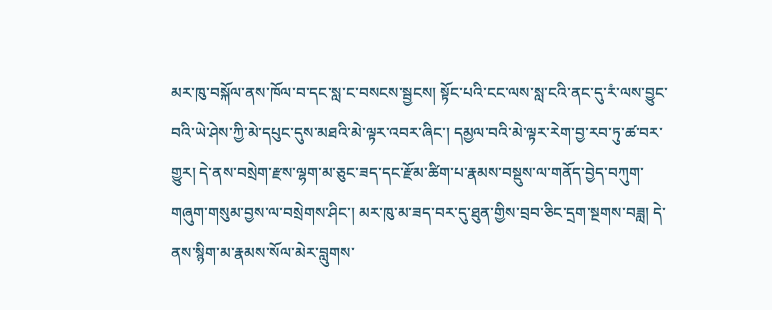མར་ཁུ་བསྐོལ་ནས་ཁོལ་བ་དང་སླ་ང་བསངས་སྦྱངས། སྟོང་པའི་ངང་ལས་སླ་ངའི་ནང་དུ་རཾ་ལས་བྱུང་བའི་ཡེ་ཤེས་ཀྱི་མེ་དཔུང་དུས་མཐའི་མེ་ལྟར་འབར་ཞིང་། དམྱལ་བའི་མེ་ལྟར་རེག་བྱ་རབ་ཏུ་ཚ་བར་གྱུར། དེ་ནས་བསྲེག་རྫས་ལྷག་མ་ཅུང་ཟད་དང་རྫོམ་ཚིག་པ་རྣམས་བསྡུས་ལ་གནོད་བྱེད་བཀུག་གཞུག་གསུམ་བྱས་ལ་བསྲེགས་ཤིང་། མར་ཁུ་མ་ཟད་བར་དུ་ཐུན་གྱིས་བྲབ་ཅིང་དྲག་སྔགས་བཟླ། དེ་ནས་སྙིག་མ་རྣམས་སོལ་མེར་བླུགས་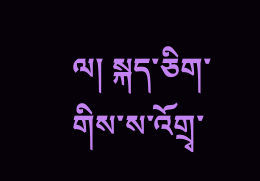ལ། སྐད་ཅིག་གིས་ས་འོགྲྭ་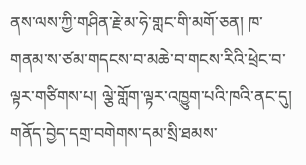ནས་ལས་ཀྱི་གཤིན་རྗེ་མ་ཧེ་གླང་གི་མགོ་ཅན། ཁ་གནམ་ས་ཙམ་གདངས་བ་མཆེ་བ་གངས་རིའི་ཕྲེང་བ་ལྟར་གཙིགས་པ། ལྕེ་གློག་ལྟར་འཁྱུག་པའི་ཁའི་ནང་དུ། གནོད་བྱེད་དགྲ་བགེགས་དམ་སྲི་ཐམས་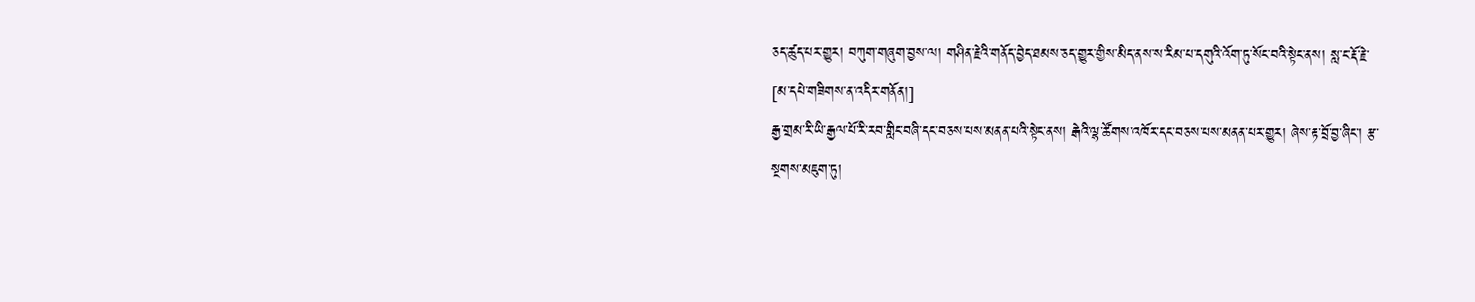ཅད་ཚུད་པར་གྱུར། བཀུག་གཞུག་བྱས་ལ། གཤིན་རྗེའི་གནོད་བྱེད་ཐམས་ཅད་གྱུར་གྱིས་མིད་ནས་ས་རིམ་པ་དགུའི་འོག་ཏུ་སོང་བའི་སྟེང་ནས། སླ་ང་རྡོ་རྗེ་
[མ་དཔེ་གཟིགས་ན་འདིར་གནོན།]
རྒྱ་གྲམ་རི་ཡི་རྒྱལ་པོ་རི་རབ་གླིང་བཞི་དང་བཅས་པས་མནན་པའི་སྟེང་ནས། རྒེའི་ལྷ་ཚོགས་འཁོར་དང་བཅས་པས་མནན་པར་གྱུར། ཞེས་རྟ་བྲོ་བྱ་ཞིང་། རྩ་སྔགས་མཇུག་ཏུ།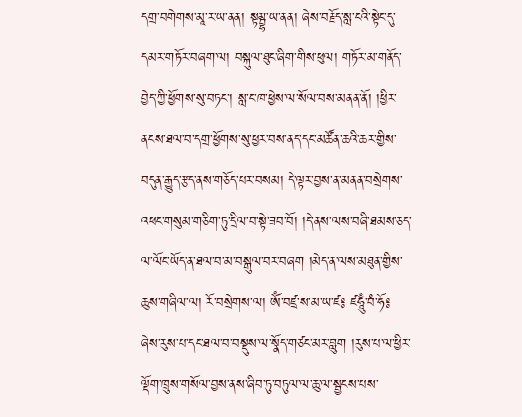དགྲ་བགེགས་མཱ་ར་ཡ་ནན། སྟམྦྷ་ཡ་ནན། ཞེས་བརྗོད་སླ་ངའི་སྟེང་དུ་དམར་གཏོར་བཞག་ལ། བསྐུལ་ཐུང་ཞིག་གིས་ཕུལ། གཏོར་མ་གནོད་བྱེད་ཀྱི་ཕྱོགས་སུ་བཏང་། སླ་ང་ཁ་ཕྱེས་ལ་སོལ་བས་མནན་ནོ། །ཕྱིར་ནངས་ཐལ་བ་དགྲ་ཕྱོགས་སུ་ཕྱར་བས་ནད་དང་མཚོན་ཆའི་ཆར་གྱིས་བདུན་རྒྱུད་རྩད་ནས་གཅོད་པར་བསམ། དེ་ལྟར་བྱས་ན་མནན་བསྲེགས་འཕང་གསུམ་གཅིག་ཏུ་དྲིལ་བ་སྟེ་ཟབ་བོ། །དེ་ནས་ལས་བཞི་ཐམས་ཅད་ལ་ལོང་ཡོད་ན་ཐལ་བ་མ་བསྒུལ་བར་བཞག །མེད་ན་ལས་མཐུན་གྱིས་ཆུས་གཞིལ་ལ། རོ་བསྲེགས་ལ། ཨོཾ་བཛྲ་ས་མ་ཡ་ཛ༔ ཛཧཱུྃ་བཾ་ཧོ༔ ཞེས་རུས་པ་དང་ཐལ་བ་བསྡུས་ལ་སྣོད་གཙང་མར་བླུག །རུས་པ་ལ་ཕྱིར་ལྡོག་ཁྲུས་གསོལ་བྱས་ནས་ཞིབ་ཏུ་བཏུལ་ལ་ཆུ་ལ་སྦྱངས་པས་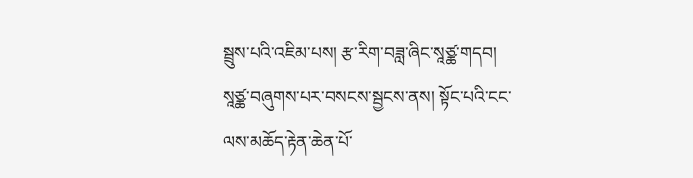སྦྲུས་པའི་འཇིམ་པས། རྩ་རིག་བཟླ་ཞིང་སཱཙྪ་གདབ། སཱཙྪ་བཞུགས་པར་བསངས་སྦྱངས་ནས། སྟོང་པའི་ངང་ལས་མཆོད་རྟེན་ཆེན་པོ་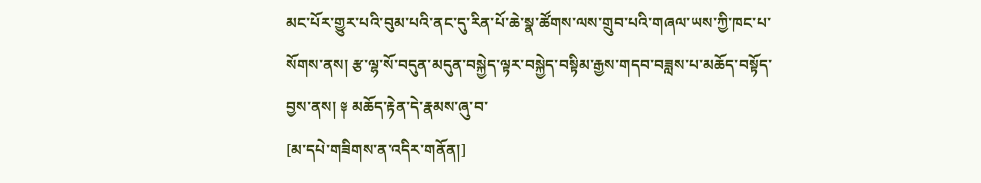མང་པོར་གྱུར་པའི་བུམ་པའི་ནང་དུ་རིན་པོ་ཆེ་སྣ་ཚོགས་ལས་གྲུབ་པའི་གཞལ་ཡས་ཀྱི་ཁང་པ་སོགས་ནས། རྩ་ལྷ་སོ་བདུན་མདུན་བསྐྱེད་ལྟར་བསྐྱེད་བསྟིམ་རྒྱས་གདབ་བཟླས་པ་མཆོད་བསྟོད་བྱས་ནས། ༈ མཆོད་རྟེན་དེ་རྣམས་ཞུ་བ་
[མ་དཔེ་གཟིགས་ན་འདིར་གནོན།]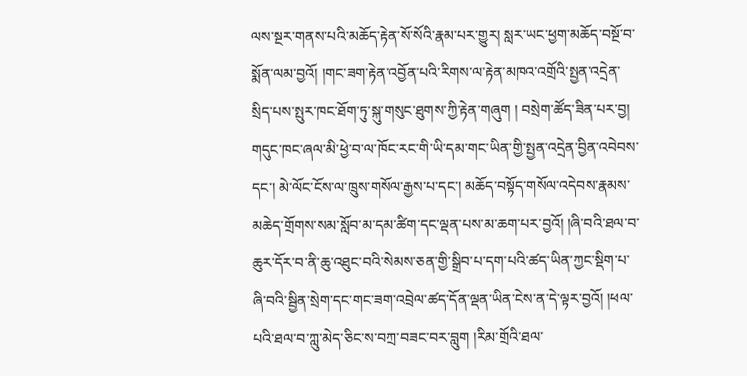ལས་སྔར་གནས་པའི་མཆོད་རྟེན་སོ་སོའི་རྣམ་པར་གྱུར། སླར་ཡང་ཕྱག་མཆོད་བསྔོ་བ་སྨོན་ལམ་བྱའོ། །གང་ཟག་རྟེན་འབྱོན་པའི་རིགས་ལ་རྟེན་མཁའ་འགྲོའི་སྤྱན་འདྲེན་སྲིད་པས་སྤུར་ཁང་ཐོག་ཏུ་སྐུ་གསུང་ཐུགས་ཀྱི་རྟེན་གཞུག ། བསྲེག་ཚོད་ཟིན་པར་བྱ། གདུང་ཁང་ཞལ་མི་ཕྱེ་བ་ལ་ཁོང་རང་གི་ཡི་དམ་གང་ཡིན་གྱི་སྤྱན་འདྲེན་བྱིན་འབེབས་དང་། མེ་ལོང་ངོས་ལ་ཁྲུས་གསོལ་རྒྱས་པ་དང་། མཆོད་བསྟོད་གསོལ་འདེབས་རྣམས་མཆེད་གྲོགས་སམ་སློབ་མ་དམ་ཚིག་དང་ལྡན་པས་མ་ཆག་པར་བྱའོ། །ཞི་བའི་ཐལ་བ་ཆུར་དོར་བ་ནི་ཆུ་འཐུང་བའི་སེམས་ཅན་གྱི་སྒྲིབ་པ་དག་པའི་ཚད་ཡིན་ཀྱང་སྡིག་པ་ཞི་བའི་སྦྱིན་སྲེག་དང་གང་ཟག་འབྲེལ་ཚད་དོན་ལྡན་ཡིན་ངེས་ན་དེ་ལྟར་བྱའོ། །ཕལ་པའི་ཐལ་བ་ཀླུ་མེད་ཅིང་ས་བཀྲ་བཟང་བར་བླུག །རིམ་གྲོའི་ཐལ་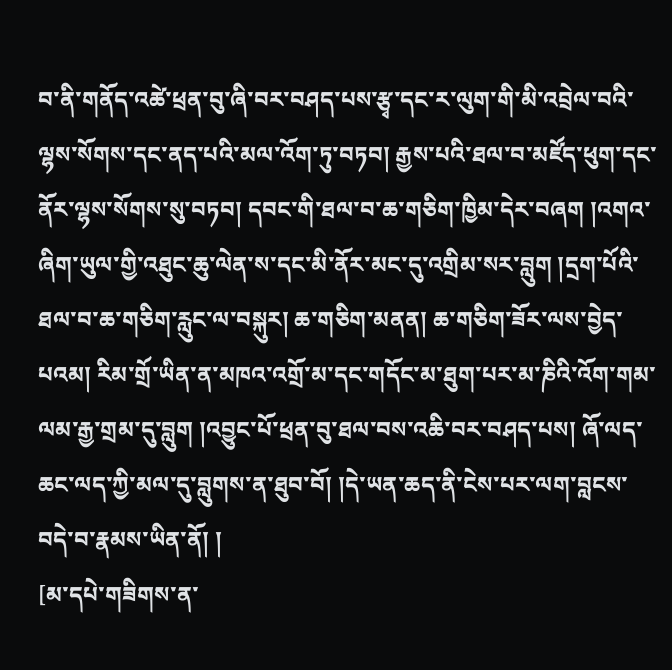བ་ནི་གནོད་འཚེ་ཕྲན་བུ་ཞི་བར་བཤད་པས་རྩྭ་དང་ར་ལུག་གི་མི་འབྲེལ་བའི་ལྷས་སོགས་དང་ནད་པའི་མལ་འོག་ཏུ་བཏབ། རྒྱས་པའི་ཐལ་བ་མཛོད་ཕུག་དང་ནོར་ལྷས་སོགས་སུ་བཏབ། དབང་གི་ཐལ་བ་ཆ་གཅིག་ཁྱིམ་དེར་བཞག །འགའ་ཞིག་ཡུལ་གྱི་འཐུང་ཆུ་ལེན་ས་དང་མི་ནོར་མང་དུ་འགྲིམ་སར་བླུག །དྲག་པོའི་ཐལ་བ་ཆ་གཅིག་རླུང་ལ་བསྐུར། ཆ་གཅིག་མནན། ཆ་གཅིག་ཟོར་ལས་བྱེད་པའམ། རིམ་གྲོ་ཡིན་ན་མཁའ་འགྲོ་མ་དང་གདོང་མ་ཐུག་པར་མ་ཎིའི་འོག་གམ་ལམ་རྒྱ་གྲམ་དུ་བླུག །འབྱུང་པོ་ཕྲན་བུ་ཐལ་བས་འཆི་བར་བཤད་པས། ཞོ་ལད་ཆང་ལད་ཀྱི་མལ་དུ་བླུགས་ན་ཐུབ་བོ། །དེ་ཡན་ཆད་ནི་ངེས་པར་ལག་བླངས་བདེ་བ་རྣམས་ཡིན་ནོ། །
[མ་དཔེ་གཟིགས་ན་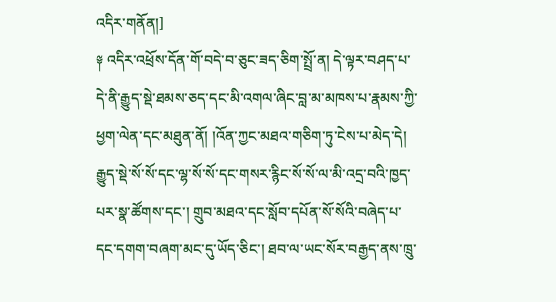འདིར་གནོན།]
༈ འདིར་འཕྲོས་དོན་གོ་བདེ་བ་ཅུང་ཟད་ཅིག་སྤྲོ་ན། དེ་ལྟར་བཤད་པ་དེ་ནི་རྒྱུད་སྡེ་ཐམས་ཅད་དང་མི་འགལ་ཞིང་བླ་མ་མཁས་པ་རྣམས་ཀྱི་ཕྱག་ལེན་དང་མཐུན་ནོ། །འོན་ཀྱང་མཐའ་གཅིག་ཏུ་ངེས་པ་མེད་དེ། རྒྱུད་སྡེ་སོ་སོ་དང་ལྷ་སོ་སོ་དང་གསར་རྙིང་སོ་སོ་ལ་མི་འདྲ་བའི་ཁྱད་པར་སྣ་ཚོགས་དང་། གྲུབ་མཐའ་དང་སློབ་དཔོན་སོ་སོའི་བཞེད་པ་དང་དགག་བཞག་མང་དུ་ཡོད་ཅིང་། ཐབ་ལ་ཡང་སོར་བརྒྱད་ནས་ཁྲུ་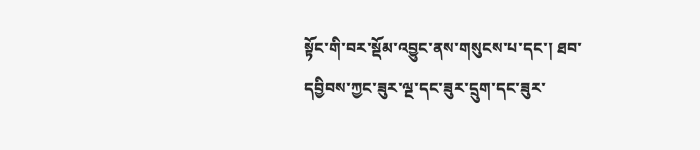སྟོང་གི་བར་སྡོམ་འབྱུང་ནས་གསུངས་པ་དང་། ཐབ་དབྱིབས་ཀྱང་ཟུར་ལྔ་དང་ཟུར་དྲུག་དང་ཟུར་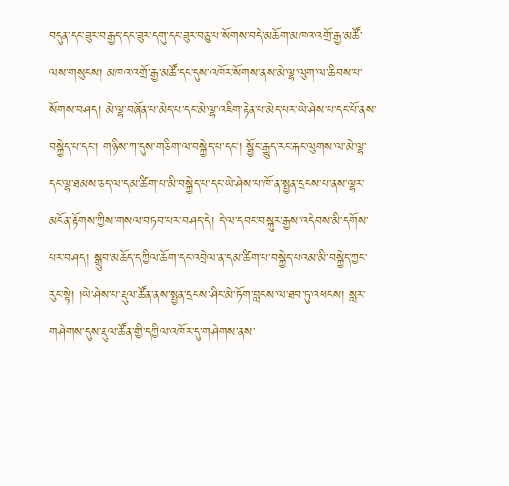བདུན་དང་ཟུར་བརྒྱད་དང་ཟུར་དགུ་དང་ཟུར་བཅུ་པ་སོགས་བདེ་མཆོག་མཁའ་འགྲོ་རྒྱ་མཚོ་ལས་གསུངས། མཁའ་འགྲོ་རྒྱ་མཚོ་དང་དུས་འཁོར་སོགས་ནས་མེ་ལྷ་ལུག་ལ་ཆིབས་པ་སོགས་བཤད། མེ་ལྷ་བཞོན་པ་མེད་པ་དང་མེ་ལྷ་འཇིག་རྟེན་པ་མེད་པར་ཡེ་ཤེས་པ་དང་པོ་ནས་བསྐྱེད་པ་དང་། གཉིས་ཀ་དུས་གཅིག་ལ་བསྐྱེད་པ་དང་། སྦྱོང་རྒྱུད་རང་རྐང་ལུགས་ལ་མེ་ལྷ་དང་ལྷ་ཐམས་ཅད་ལ་དམ་ཚིག་པ་མི་བསྐྱེད་པ་དང་ཡེ་ཤེས་པ་ཁོ་ན་སྤྱན་དྲངས་པ་ནས་ལྷར་མངོན་རྟོགས་ཀྱིས་གསལ་བཏབ་པར་བཤད་དེ། དེ་ལ་དབང་བསྐུར་རྒྱས་འདེབས་མི་དགོས་པར་བཤད། སྒྲུབ་མཆོད་དཀྱིལ་ཆོག་དང་འབྲེལ་ན་དམ་ཚིག་པ་བསྐྱེད་པའམ་མི་བསྐྱེད་ཀྱང་རུང་སྟེ། །ཡེ་ཤེས་པ་རྡུལ་ཚོན་ནས་སྤྱན་དྲངས་ཤིང་མེ་ཏོག་བླངས་ལ་ཐབ་ཏུ་འཕངས། སླར་གཤེགས་དུས་རྡུལ་ཚོན་གྱི་དཀྱིལ་འཁོར་དུ་གཤེགས་ནས་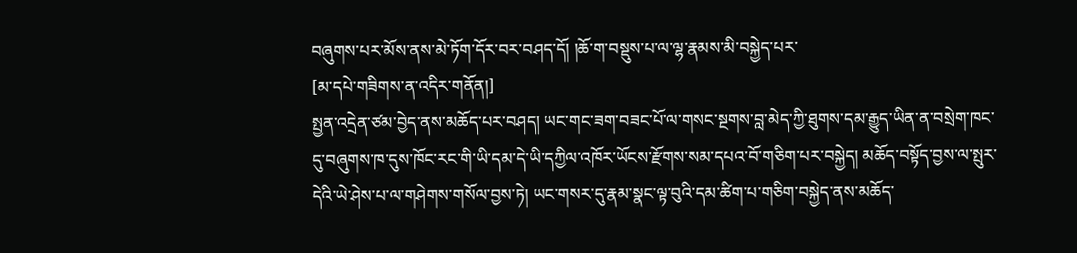བཞུགས་པར་མོས་ནས་མེ་ཏོག་དོར་བར་བཤད་དོ། །ཆོ་ག་བསྡུས་པ་ལ་ལྷ་རྣམས་མི་བསྐྱེད་པར་
[མ་དཔེ་གཟིགས་ན་འདིར་གནོན།]
སྤྱན་འདྲེན་ཙམ་བྱེད་ནས་མཆོད་པར་བཤད། ཡང་གང་ཟག་བཟང་པོ་ལ་གསང་སྔགས་བླ་མེད་ཀྱི་ཐུགས་དམ་རྒྱུད་ཡིན་ན་བསྲེག་ཁང་དུ་བཞུགས་ཁ་དུས་ཁོང་རང་གི་ཡི་དམ་དེ་ཡི་དཀྱིལ་འཁོར་ཡོངས་རྫོགས་སམ་དཔའ་བོ་གཅིག་པར་བསྐྱེད། མཆོད་བསྟོད་བྱས་ལ་སྤུར་དེའི་ཡེ་ཤེས་པ་ལ་གཤེགས་གསོལ་བྱས་ཏེ། ཡང་གསར་དུ་རྣམ་སྣང་ལྟ་བུའི་དམ་ཚིག་པ་གཅིག་བསྐྱེད་ནས་མཆོད་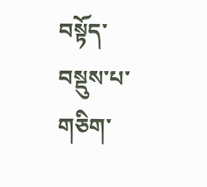བསྟོད་བསྡུས་པ་གཅིག་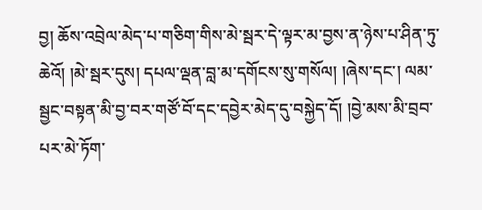བྱ། ཆོས་འབྲེལ་མེད་པ་གཅིག་གིས་མེ་སྦར་དེ་ལྟར་མ་བྱས་ན་ཉེས་པ་ཤིན་ཏུ་ཆེའོ། །མེ་སྦར་དུས། དཔལ་ལྡན་བླ་མ་དགོངས་སུ་གསོལ། །ཞེས་དང་། ལམ་སྦྱང་བསྟན་མི་བྱ་བར་གཙོ་བོ་དང་དབྱེར་མེད་དུ་བསྐྱེད་དོ། །བྱེ་མས་མི་བྲབ་པར་མེ་ཏོག་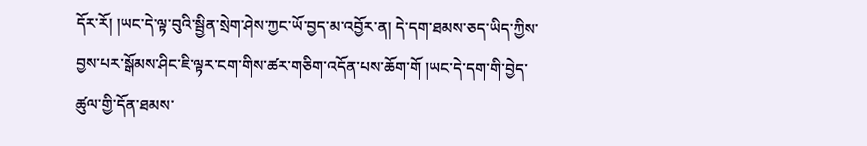དོར་རོ། །ཡང་དེ་ལྟ་བུའི་སྦྱིན་སྲེག་ཤེས་ཀྱང་ཡོ་བྱད་མ་འབྱོར་ན། དེ་དག་ཐམས་ཅད་ཡིད་ཀྱིས་བྱས་པར་སྒོམས་ཤིང་ཇི་ལྟར་ངག་གིས་ཚར་གཅིག་འདོན་པས་ཆོག་གོ །ཡང་དེ་དག་གི་བྱེད་ཚུལ་གྱི་དོན་ཐམས་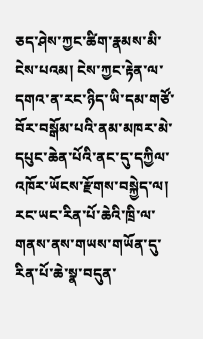ཅད་ཤེས་ཀྱང་ཚིག་རྣམས་མི་ངེས་པའམ། ངེས་ཀྱང་རྟེན་ལ་དགའ་ན་རང་ཉིད་ཡི་དམ་གཙོ་བོར་བསྒོམ་པའི་ནམ་མཁར་མེ་དཔུང་ཆེན་པོའི་ནང་དུ་དཀྱིལ་འཁོར་ཡོངས་རྫོགས་བསྐྱེད་ལ། རང་ཡང་རིན་པོ་ཆེའི་ཁྲི་ལ་གནས་ནས་གཡས་གཡོན་དུ་རིན་པོ་ཆེ་སྣ་བདུན་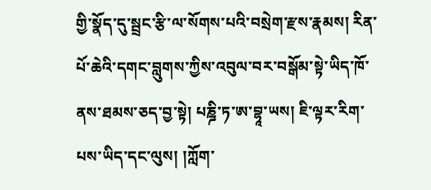གྱི་སྣོད་དུ་སྦྲང་རྩི་ལ་སོགས་པའི་བསྲེག་རྫས་རྣམས། རིན་པོ་ཆེའི་དགང་བླུགས་ཀྱིས་འབུལ་བར་བསྒོམ་སྟེ་ཡིད་ཁོ་ནས་ཐམས་ཅད་བྱ་སྟེ། པཎྜི་ཏ་ཨ་བྷཱ་ཡས། ཇི་ལྟར་རིག་པས་ཡིད་དང་ལུས། །ཀློག་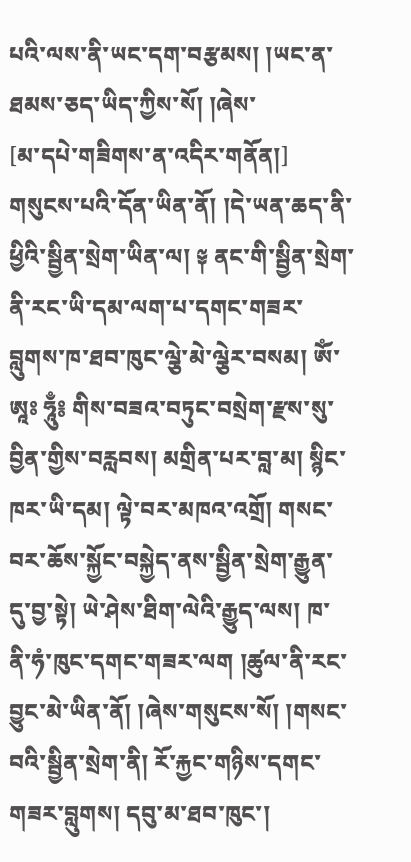པའི་ལས་ནི་ཡང་དག་བརྩམས། །ཡང་ན་ཐམས་ཅད་ཡིད་ཀྱིས་སོ། །ཞེས་
[མ་དཔེ་གཟིགས་ན་འདིར་གནོན།]
གསུངས་པའི་དོན་ཡིན་ནོ། །དེ་ཡན་ཆད་ནི་ཕྱིའི་སྦྱིན་སྲེག་ཡིན་ལ། ༈ ནང་གི་སྦྱིན་སྲེག་ནི་རང་ཡི་དམ་ལག་པ་དགང་གཟར་བླུགས་ཁ་ཐབ་ཁུང་ལྕེ་མེ་ལྕེར་བསམ། ཨོཾ་ཨཱཿ ཧཱུྃ༔ གིས་བཟའ་བཏུང་བསྲེག་རྫས་སུ་བྱིན་གྱིས་བརླབས། མགྲིན་པར་བླ་མ། སྙིང་ཁར་ཡི་དམ། ལྟེ་བར་མཁའ་འགྲོ། གསང་བར་ཆོས་སྐྱོང་བསྐྱེད་ནས་སྦྱིན་སྲེག་རྒྱུན་དུ་བྱ་སྟེ། ཡེ་ཤེས་ཐིག་ལེའི་རྒྱུད་ལས། ཁ་ནི་ཧཾ་ཁུང་དགང་གཟར་ལག །ཚུལ་ནི་རང་བྱུང་མེ་ཡིན་ནོ། །ཞེས་གསུངས་སོ། །གསང་བའི་སྦྱིན་སྲེག་ནི། རོ་རྐྱང་གཉིས་དགང་གཟར་བླུགས། དབུ་མ་ཐབ་ཁུང་།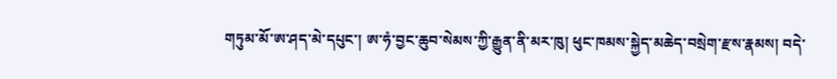གཏུམ་མོ་ཨ་ཤད་མེ་དཔུང་། ཨ་ཧཾ་བྱང་ཆུབ་སེམས་ཀྱི་རྒྱུན་ནི་མར་ཁུ། ཕུང་ཁམས་སྐྱེད་མཆེད་བསྲེག་རྫས་རྣམས། བདེ་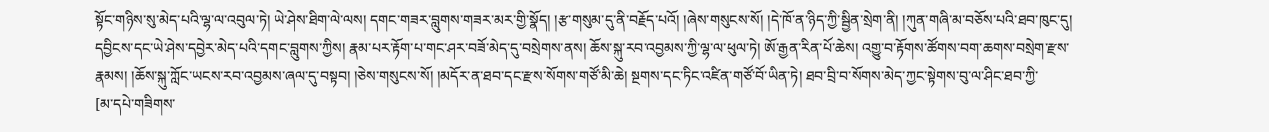སྟོང་གཉིས་སུ་མེད་པའི་ལྷ་ལ་འབུལ་ཏེ། ཡེ་ཤེས་ཐིག་ལེ་ལས། དགང་གཟར་བླུགས་གཟར་མར་གྱི་སྣོད། །རྩ་གསུམ་དུ་ནི་བརྗོད་པའོ། །ཞེས་གསུངས་སོ། །དེ་ཁོ་ན་ཉིད་ཀྱི་སྦྱིན་སྲེག་ནི། །ཀུན་གཞི་མ་བཅོས་པའི་ཐབ་ཁུང་དུ། དབྱིངས་དང་ཡེ་ཤེས་དབྱེར་མེད་པའི་དགང་བླུགས་ཀྱིས། རྣམ་པར་རྟོག་པ་གང་ཤར་བཟོ་མེད་དུ་བསྲེགས་ནས། ཆོས་སྐུ་རབ་འབྱམས་ཀྱི་ལྷ་ལ་ཕུལ་ཏེ། ཨོ་རྒྱན་རིན་པོ་ཆེས། འགྱུ་བ་རྟོགས་ཚོགས་བག་ཆགས་བསྲེག་རྫས་རྣམས། །ཆོས་སྐུ་ཀློང་ཡངས་རབ་འབྱམས་ཞལ་དུ་བསྟབ། །ཅེས་གསུངས་སོ། །མདོར་ན་ཐབ་དང་རྫས་སོགས་གཙོ་མི་ཆེ། སྔགས་དང་ཏིང་འཛིན་གཙོ་བོ་ཡིན་ཏེ། ཐབ་བྲི་བ་སོགས་མེད་ཀྱང་སྟེགས་བུ་ལ་ཤིང་ཐབ་ཀྱི་
[མ་དཔེ་གཟིགས་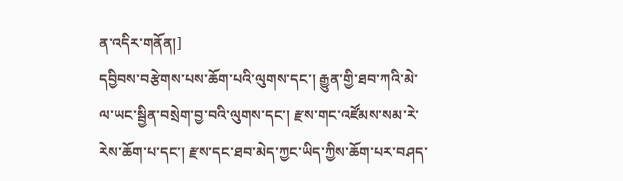ན་འདིར་གནོན།]
དབྱིབས་བརྩེགས་པས་ཆོག་པའི་ལུགས་དང་། རྒྱུན་གྱི་ཐབ་ཀའི་མེ་ལ་ཡང་སྦྱིན་བསྲེག་བྱ་བའི་ལུགས་དང་། རྫས་གང་འཛོམས་སམ་རེ་རེས་ཆོག་པ་དང་། རྫས་དང་ཐབ་མེད་ཀྱང་ཡིད་ཀྱིས་ཆོག་པར་བཤད་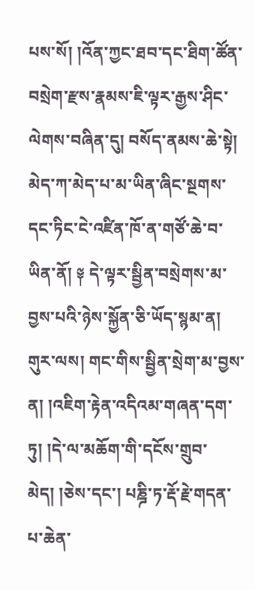པས་སོ། །འོན་ཀྱང་ཐབ་དང་ཐིག་ཚོན་བསྲེག་རྫས་རྣམས་ཇི་ལྟར་རྒྱས་ཤིང་ལེགས་བཞིན་དུ། བསོད་ནམས་ཆེ་སྟེ། མེད་ཀ་མེད་པ་མ་ཡིན་ཞིང་སྔགས་དང་ཏིང་ངེ་འཛིན་ཁོ་ན་གཙོ་ཆེ་བ་ཡིན་ནོ། ༈ དེ་ལྟར་སྦྱིན་བསྲེགས་མ་བྱས་པའི་ཉེས་སྐྱོན་ཅི་ཡོད་སྙམ་ན། གུར་ལས། གང་གིས་སྦྱིན་སྲེག་མ་བྱས་ན། །འཇིག་རྟེན་འདིའམ་གཞན་དག་ཏུ། །དེ་ལ་མཆོག་གི་དངོས་གྲུབ་མེད། །ཅེས་དང་། པཎྜི་ཏ་རྡོ་རྗེ་གདན་པ་ཆེན་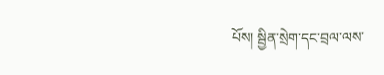པོས། སྦྱིན་སྲེག་དང་བྲལ་ལས་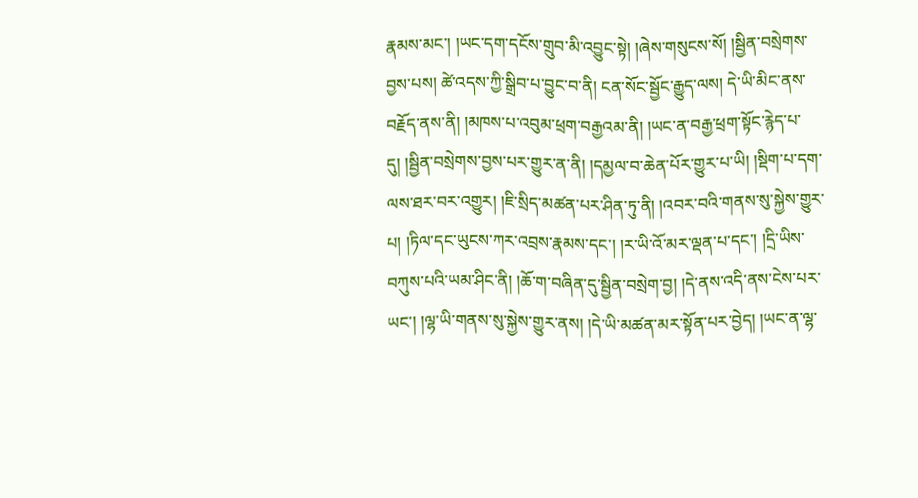རྣམས་མང་། །ཡང་དག་དངོས་གྲུབ་མི་འབྱུང་སྟེ། །ཞེས་གསུངས་སོ། །སྦྱིན་བསྲེགས་བྱས་པས། ཚེ་འདས་ཀྱི་སྒྲིབ་པ་བྱུང་བ་ནི། ངན་སོང་སྦྱོང་རྒྱུད་ལས། དེ་ཡི་མིང་ནས་བརྗོད་ནས་ནི། །མཁས་པ་འབུམ་ཕྲག་བརྒྱའམ་ནི། །ཡང་ན་བརྒྱ་ཕྲག་སྟོང་རྙེད་པ་དུ། །སྦྱིན་བསྲེགས་བྱས་པར་གྱུར་ན་ནི། །དམྱལ་བ་ཆེན་པོར་གྱུར་པ་ཡི། །སྡིག་པ་དག་ལས་ཐར་བར་འགྱུར། །ཇི་སྲིད་མཚན་པར་ཤིན་ཏུ་ནི། །འབར་བའི་གནས་སུ་སྐྱེས་གྱུར་པ། །ཏིལ་དང་ཡུངས་ཀར་འབྲས་རྣམས་དང་། །ར་ཡི་འོ་མར་ལྡན་པ་དང་། །དྲི་ཡིས་བཀུས་པའི་ཡམ་ཤིང་ནི། །ཆོ་ག་བཞིན་དུ་སྦྱིན་བསྲེག་བྱ། །དེ་ནས་འདི་ནས་ངེས་པར་ཡང་། །ལྷ་ཡི་གནས་སུ་སྐྱེས་གྱུར་ནས། །དེ་ཡི་མཚན་མར་སྟོན་པར་བྱེད། །ཡང་ན་ལྷ་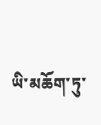ཡི་མཆོག་ཏུ་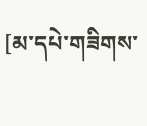[མ་དཔེ་གཟིགས་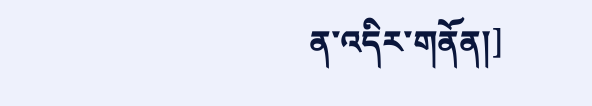ན་འདིར་གནོན།]